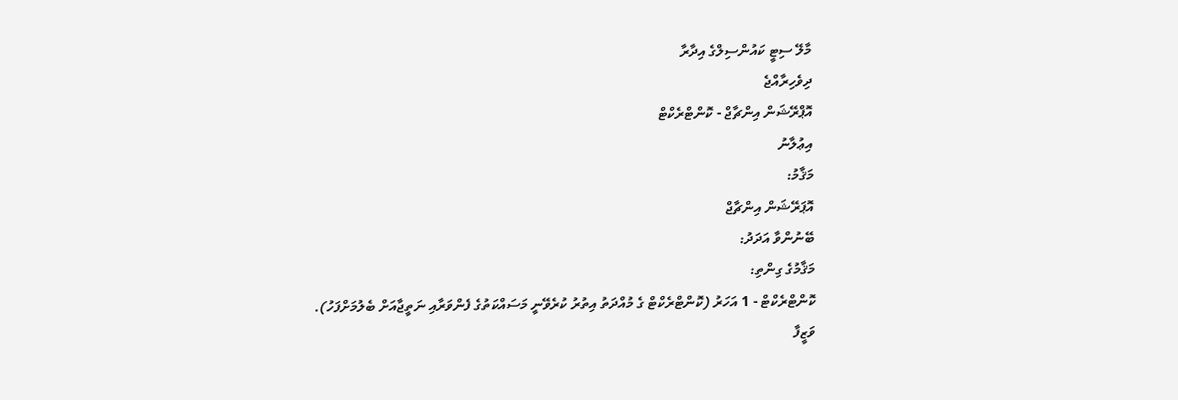މާލޭ ސިޓީ ކައުންސިލްގެ އިދާރާ
ދިވެހިރާއްޖެ
އޮޕްރޭޝަން އިންޗާޖް - ކޮންޓްރެކްޓް
އިޢުލާނު
މަޤާމު:
އޮޕަރޭޝަން އިންޗާޖް
ބޭނުންވާ އަދަދު:
މަޤާމުގެ ގިންތި:
ކޮންޓްރެކްޓް - 1 އަހަރު (ކޮންޓްރެކްޓް ގެ މުއްދަތު އިތުރު ކުރެވޭނީ މަސައްކަތުގެ ފެންވަރާއި ނަތީޖާއަށް ބެލުމަށްފަހު).
ވަޒީފާ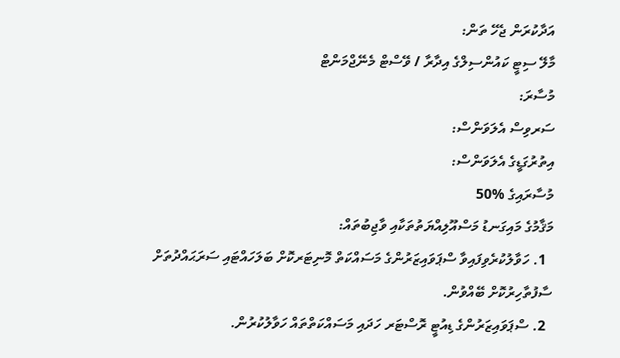އަދާކުރަން ޖެހޭ ތަން:
މާލޭ ސިޓީ ކައުންސިލްގެ އިދާރާ / ވޭސްޓް މެނޭޖްމަންޓް
މުސާރަ:
ސަރވިސް އެލަވަންސް:
އިތުރުގަޑީގެ އެލަވަންސް:
މުސާރައިގެ %50
މަޤާމުގެ މައިގަނޑު މަސްއޫލިއްޔަތުތަކާއި ވާޖިބުތައް:
  1. ހަވާލުކުރެވިފައިވާ ސްޕަވައިޒަރުންގެ މަސައްކަތް މޮނިޓަރކޮށް ބަލަހައްޓައި ސަރަޙައްދުތަށް ސާފުތާހިރުކޮށް ބޭއްވުން.
  2. ސްޕަވައިޒަރުންގެ ޑިއުޓީ ރޮސްޓަރ ހަދައި މަސައްކަތްތައް ހަވާލުކުރުން.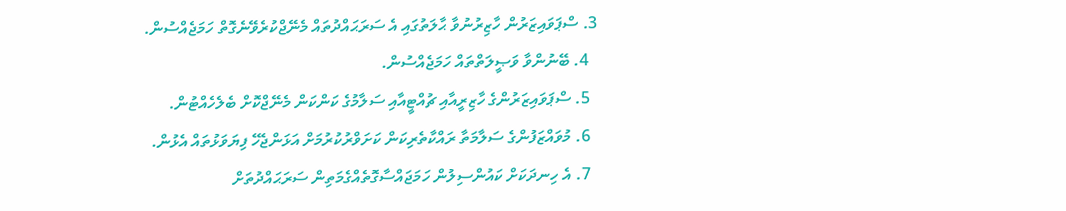3. ސްޕަވައިޒަރުން ހާޒިރުނުވާ ޙާލަތުގައި އެ ސަރަޙައްދުތައް މެނޭޖްކުރެވޭނެގޮތް ހަމަޖެއްސުން.
  4. ބޭނުންވާ ވަޞީލަތްތައް ހަމަޖެއްސުން.
  5. ސްޕަވައިޒަރުންގެ ހާޒިރީއާއި ޗުއްޓީއާއި ސަލާމުގެ ކަންކަން މެނޭޖްކޮށް ބެލެހެއްޓުން.
  6. މުވައްޒަފުންގެ ސަލާމަތާ ރައްކާތެރިކަން ކަށަވްރުކުރުމަށް އަޅަންޖެހޭ ފިޔަވަޅުތައް އެޅުން.
  7. އެ ހިނދަކަށް ކައުންސިލުން ހަމަޖައްސާގޮތެއްގެމަތިން ސަރަޙައްދުތަށް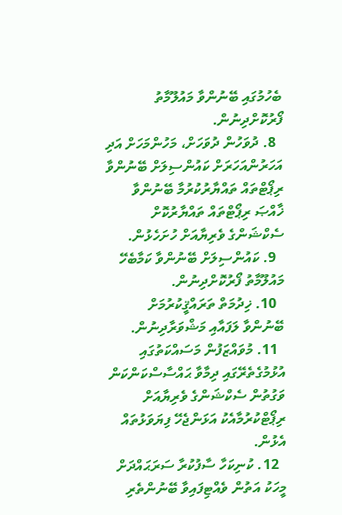ބެހުމުގައި ބޭނުންވާ މައުލޫމާތު ފޯރުކޮށްދިނުން.
  8. ދުވަހުން ދުވަހަށް، މަހުންމަހަށް އަދި އަހަރުންއަހަރަށް ކައުންސިލަށް ބޭނުންވާ ރިޕޯޓްތައް ތައްޔާރުކުރުމާ ބޭނުންވާ ޚާއްޞަ ރިޕޯޓްތައް ތައްޔާރުކޮށް ސެކްޝަންގެ ވެރިޔާއަށް ހުށަހެޅުން.
  9. ކައުންސިލަށް ބޭނުންވާ ކަމާބެހޭ މައުލޫމާތު ފޯރުކޮށްދިނުން.
  10. ޚިދުމަތް ތަރައްޤީކުރުމަށް ބޭނުންވާ ލަފައާއި މަޝްވަރާދިނުން.
  11. މުވައްޒަފުން މަސައްކަތުގައި އުޅުމުގެތެރޭގައި ދިމާވާ ޙައްސާސްކަންކަން ވަގުތުން ސެކްޝަންގެ ވެރިޔާއަށް ރިޕޯޓްކުރުމާއެކު އަޅަންޖެހޭ ފިޔަވަޅުތައް އެޅުން.
  12. ކުނިކަހާ ސާފުކުރާ ސަރަޙައްދަށް މީހަކު އަތުން ވެއްޓިފައިވާ ބޭނުންތެރި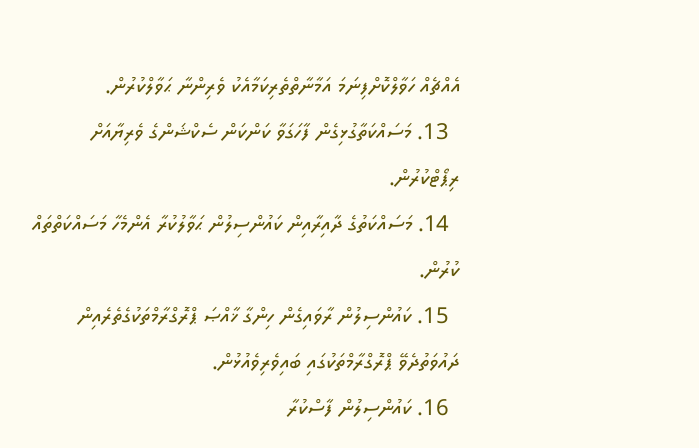އެއްޗެއް ހަވާލްކޮށްފިނަމަ އަމާނާތްތެރިކަމާއެކު ވެރިންނާ ޙަވާލްކުރުން.
  13. މަސައްކަތާގުޅިގެން ފާހަގަވާ ކަންކަން ސެކްޝަންގެ ވެރިޔާއަށް ރިޕޯޓްކުރުން.
  14. މަސައްކަތުގެ ދާއިރާއިން ކައުންސިލުން ޙަވާލުކުރާ އެންމެހާ މަސައްކަތްތައް ކުރުން.
  15. ކައުންސިލުން ރާވައިގެން ހިންގާ ޚާއްޞަ ޕްރޮގްރާމްތަކުގެތެރެއިން ދައުވަތުދެވޭ ޕްރޮގްރާމްތަކުގައި ބައިވެރިވެއުޅުން.
  16. ކައުންސިލުން ފާސްކުރާ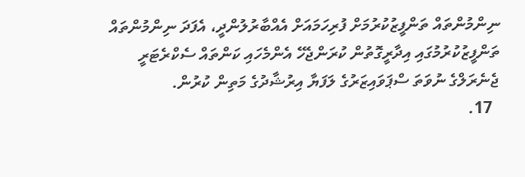ނިންމުންތައް ތަންފީޒުކުރުމަށް ފުރިހަމައަށް އެއްބާރުލުންދީ، އެފަދަ ނިންމުންތައް ތަންފީޒުކުރުމުގައި އިދާރީގޮތުން ކުރަންޖެހޭ އެންމެހައި ކަންތައް ސެކްރެޓަރީ ޖެނެރަލްގެ ނުވަތަ ސްޕަވައިޒަރުގެ ލަފަޔާ އިރުޝާދުގެ މަތިން ކުރުން.
  17.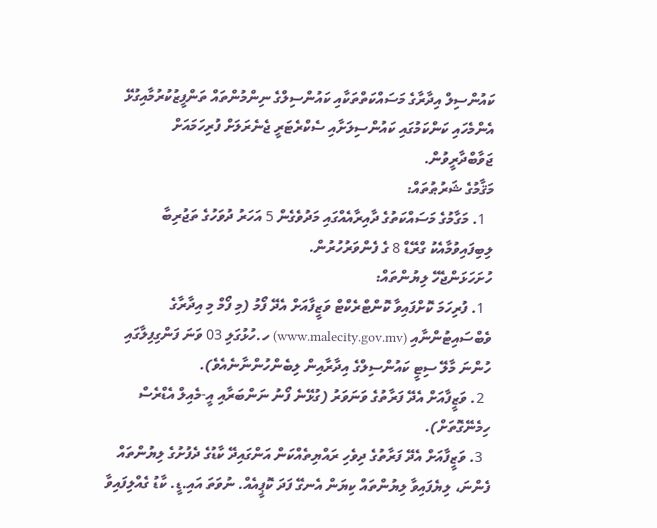ކައުންސިލް އިދާރާގެ މަސައްކަތްތަކާއި ކައުންސިލްގެ ނިންމުންތައް ތަންފީޒުކުރުމާއިގުޅޭ އެންމެހައި ކަންކަމުގައި ކައުންސިލަށާއި ސެކްރެޓަރީ ޖެނެރަލަށް ފުރިހަމައަށް ޖަވާބްދާރީވުން.
މަޤާމުގެ ޝަރުޠުތައް:
  1. މަގާމުގެ މަސައްކަތުގެ ދާއިރާއެއްގައި މަދުވެގެން 5 އަހަރު ދުވަހުގެ ތަޖުރިބާ ލިބިފައިވުމާއެކު ގްރޭޑް 8 ގެ ފެންވަރުހުރުން.
ހުށަހަޅަންޖެހޭ ލިޔުންތައް:
  1. ފުރިހަމަ ކޮށްފައިވާ ކޮންޓްރެކްޓް ވަޒީފާއަށް އެދޭ ފޯމު (މި ފޯމް މި އިދާރާގެ ވެބްސައިޓުންނާއި (www.malecity.gov.mv) ހ.ހުޅުގަލި 03 ވަނަ ފަންގިފިލާގައި ހުންނަ މާލޭ ސިޓީ ކައުންސިލްގެ އިދާރާއިން ލިބެންހުންނާނެއެވެ).
  2. ވަޒީފާއަށް އެދޭ ފަރާތުގެ ވަނަވަރު (ގުޅޭނެ ފޯނު ނަންބަރާއި އީ-މެއިލް އެޑްރެސް ހިމެނޭގޮތަށް).
  3. ވަޒީފާއަށް އެދޭ ފަރާތުގެ ދިވެހި ރައްޔިތެއްކަން އަންގައިދޭ ކާޑުގެ ދެފުށުގެ ލިޔުންތައް ފެންނަ، ލިޔެފައިވާ ލިޔުންތައް ކިޔަން އެނގޭ ފަދަ ކޮޕީއެއް. ނުވަތަ އައި.ޑީ. ކާޑު ގެއްލިފައިވާ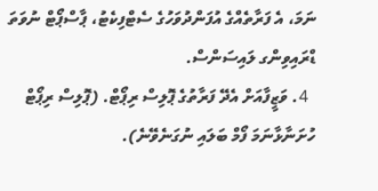ނަމަ، އެ ފަރާތެއްގެ އުފަންދުވަހުގެ ސެޓްފިކެޓު، ޕާސްޕޯޓް ނުވަތަ ޑްރައިވިންގ ލައިސަންސް.
  4. ވަޒީފާއަށް އެދޭ ފަރާތުގެ ޕޮލިސް ރިޕޯޓް. (ޕޮލިސް ރިޕޯޓް ހުށަނާޅާނަމަ ފޯމް ބަލައި ނުގަނެވޭނެ).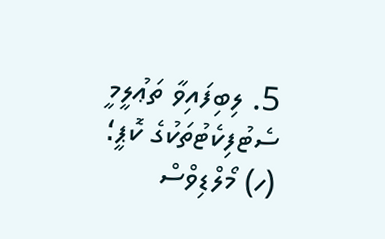5. ލިބިފައިވާ ތަޢުލީމީ ސެޓުފިކެޓުތަކުގެ ކޮޕީ؛
(ހ) މޯލްޑިވްސް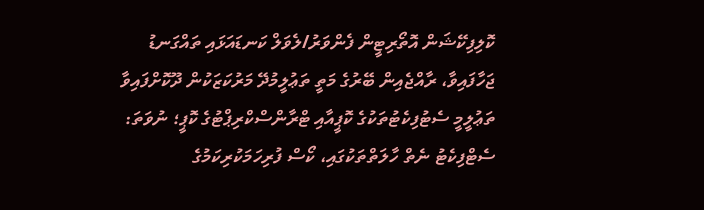ކޮލިފިކޭޝަން އޮތޯރިޓީން ފެންވަރު/ލެވަލް ކަނޑައަޅައި ތައްގަނޑު ޖަހާފައިވާ، ރާއްޖެއިން ބޭރުގެ މަތީ ތަޢުލީމުދޭ މަރުކަޒަކުން ދޫކޮށްފައިވާ ތަޢުލީމީ ސެޓުފިކެޓުތަކުގެ ކޮޕީއާއި ޓްރާންސްކްރިޕްޓުގެ ކޮޕީ؛ ނުވަތަ: ސެޓްފިކެޓު ނެތް ހާލަތްތަކުގައި، ކޯސް ފުރިހަމަކުރިކަމުގެ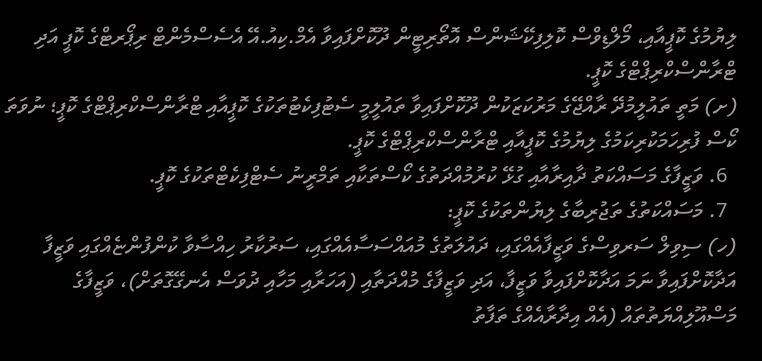ލިޔުމުގެ ކޮޕީއާއި، މޯލްޑިވްސް ކޮލިފިކޭޝަންސް އޮތޯރިޓީން ދޫކޮށްފައިވާ އެމް.ކިއު.އޭ އެސެސްމެންޓް ރިޕޯރޓްގެ ކޮޕީ އަދި ޓްރާންސްކްރިޕްޓްގެ ކޮޕީ.
(ށ) މަތީ ތައުލީމުދޭ ރާއްޖޭގެ މަރުކަޒަކުން ދޫކޮށްފައިވާ ތައުލީމީ ސެޓުފިކެޓުތަކުގެ ކޮޕީއާއި ޓްރާންސްކްރިޕްޓްގެ ކޮޕީ؛ ނުވަތަ ކޯސް ފުރިހަމަކުރިކަމުގެ ލިޔުމުގެ ކޮޕީއާއި ޓްރާންސްކްރިޕްޓްގެ ކޮޕީ.
  6. ވަޒީފާގެ މަސައްކަތު ދާއިރާއާއި ގުޅޭ ކުރުމުއްދަތުގެ ކޯސްތަކާއި ތަމްރީނު ސެޓްފިކެޓްތަކުގެ ކޮޕީ.
  7. މަސައްކަތުގެ ތަޖުރިބާގެ ލިޔުންތަކުގެ ކޮޕީ:
(ހ) ސިވިލް ސަރވިސްގެ ވަޒީފާއެއްގައި، ދައުލަތުގެ މުއައްސަސާއެއްގައި، ސަރުކާރު ހިއްސާވާ ކުންފުންޏެއްގައި ވަޒީފާ އަދާކޮށްފައިވާ ނަމަ އަދާކޮށްފައިވާ ވަޒީފާ، އަދި ވަޒީފާގެ މުއްދަތާއި (އަހަރާއި މަހާއި ދުވަސް އެނގޭގޮތަށް)، ވަޒީފާގެ މަސްއޫލިއްޔަތުތައް (އެއް އިދާރާއެއްގެ ތަފާތު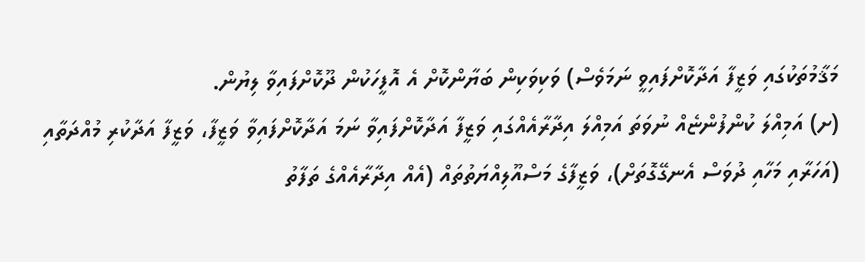މަޤާމުތަކުގައި ވަޒީފާ އަދާކޮށްފައިވީ ނަމަވެސް) ވަކިވަކިން ބަޔާންކޮށް އެ އޮފީހަކުން ދޫކޮށްފައިވާ ލިޔުން.
(ށ) އަމިއްލަ ކުންފުންޏެއް ނުވަތަ އަމިއްލަ އިދާރާއެއްގައި ވަޒީފާ އަދާކޮށްފައިވާ ނަމަ އަދާކޮށްފައިވާ ވަޒީފާ، ވަޒީފާ އަދާކުރި މުއްދަތާއި (އަހަރާއި މަހާއި ދުވަސް އެނގޭގޮތަށް)، ވަޒީފާގެ މަސްއޫލިއްޔަތުތައް (އެއް އިދާރާއެއްގެ ތަފާތު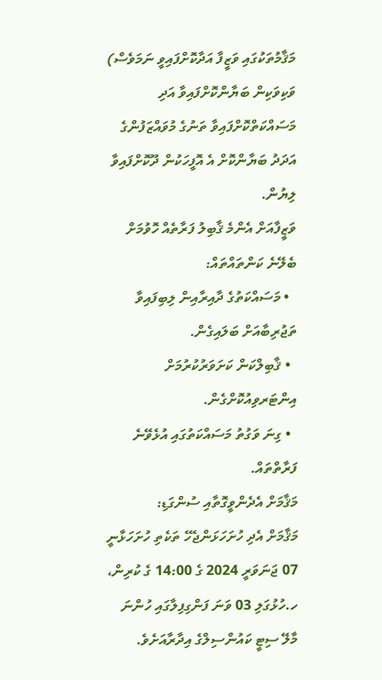މަޤާމުތަކުގައި ވަޒީފާ އަދާކޮށްފައިވީ ނަމަވެސް) ވަކިވަކިން ބަޔާންކޮށްފައިވާ އަދި މަސައްކަތްކޮށްފައިވާ ތަނުގެ މުވައްޒަފުންގެ އަދަދު ބަޔާންކޮށް އެ އޮފީހަކުން ދޫކޮށްފައިވާ ލިޔުން.
ވަޒީފާއަށް އެންމެ ޤާބިލު ފަރާތެއް ހޮވުމަށް ބެލޭނެ ކަންތައްތައް:
  • މަސައްކަތުގެ ދާއިރާއިން ލިބިފައިވާ ތަޖުރިބާއަށް ބަލައިގެން.
  • ޤާބިލްކަން ކަށަވަރުކުރުމަށް އިންޓަރވިއުކޮށްގެން.
  • ގިނަ ވަގުތު މަސައްކަތުގައި އުޅެވޭނެ ފަރާތްތައް.
މަޤާމަށް އެދެންވީގޮތާއި ސުންގަޑި:
މަޤާމަށް އެދި ހުށަހަޅަންޖެހޭ ތަކެތި ހުށަހަޅާނީ 07 ޖަނަވަރީ 2024 ގެ 14:00 ގެ ކުރިން، ހ.ހުޅުގަލި 03 ވަނަ ފަންގިފިލާގައި ހުންނަ މާލޭ ސިޓީ ކައުންސިލްގެ އިދާރާއަށެވެ.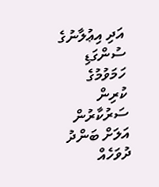އަދި އިޢުލާނުގެ ސުންގަޑި ހަމަވުމުގެ ކުރިން ސަރުކާރުން އަލަށް ބަންދު ދުވަހެއް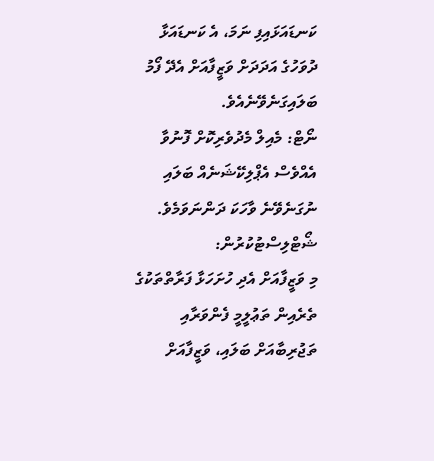ކަނޑައަޅައިފި ނަމަ، އެ ކަނޑައަޅާ ދުވަހުގެ އަދަދަށް ވަޒީފާއަށް އެދޭ ފޯމު ބަލައިގަނެވޭނެއެވެ.
ނޯޓް: މެއިލް މެދުވެރިކޮށް ފޮނުވާ އެއްވެސް އެޕްލިކޭޝަނެއް ބަލައި ނުގަނެވޭނެ ވާހަކަ ދަންނަވަމެވެ.
ޝޯޓްލިސްޓުކުރުން:
މި ވަޒީފާއަށް އެދި ހުށަހަޅާ ފަރާތްތަކުގެ ތެރެއިން ތަޢުލީމީ ފެންވަރާއި ތަޖުރިބާއަށް ބަލައި، ވަޒީފާއަށް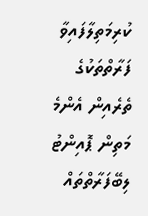ކުރިމަތިލާފައިވާ ފަރާތްތަކުގެ ތެރެއިން އެންމެ މަތިން ޕޮއިންޓު ލިބޭފަރާތްތައް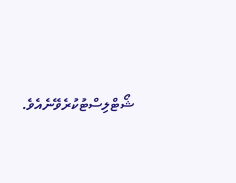ޝޯޓްލިސްޓުކުރެވޭނެއެވެ.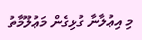މި އިޢުލާނާ ގުޅިގެން މަޢުލޫމާތު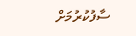ސާފުކުރުމަށް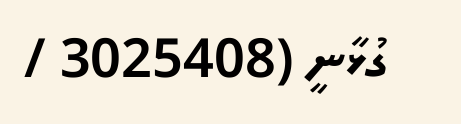ގުޅާނީ (3025408 /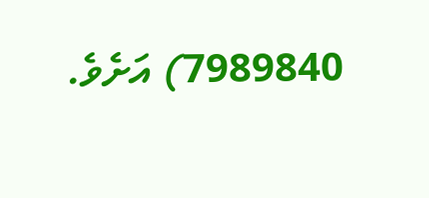7989840) އަށެވެ.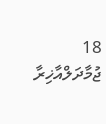18 ޖުމާދަލްއާޚިރާ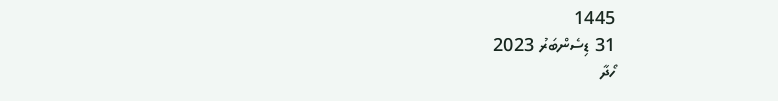1445
31 ޑިސެންބަރު 2023
ހޯދާ